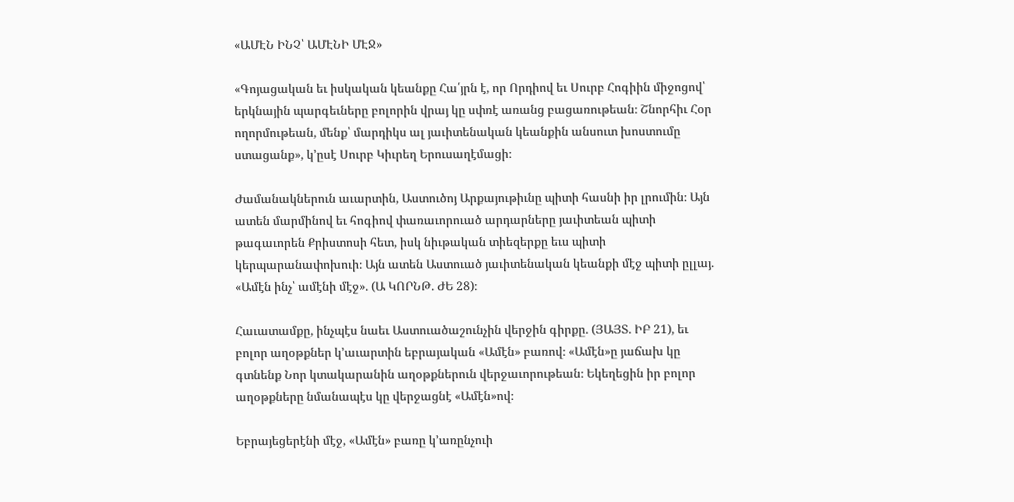«ԱՄԷՆ ԻՆՉ՝ ԱՄԷՆԻ ՄԷՋ»

«Գոյացական եւ իսկական կեանքը Հա՛յրն է, որ Որդիով եւ Սուրբ Հոգիին միջոցով՝ երկնային պարգեւները բոլորին վրայ կը սփռէ առանց բացառութեան։ Շնորհիւ Հօր ողորմութեան, մենք՝ մարդիկս ալ յաւիտենական կեանքին անսուտ խոստումը ստացանք», կ՚ըսէ Սուրբ Կիւրեղ Երուսաղէմացի։

Ժամանակներուն աւարտին, Աստուծոյ Արքայութիւնը պիտի հասնի իր լրումին։ Այն ատեն մարմինով եւ հոգիով փառաւորուած արդարները յաւիտեան պիտի թագաւորեն Քրիստոսի հետ, իսկ նիւթական տիեզերքը եւս պիտի կերպարանափոխուի։ Այն ատեն Աստուած յաւիտենական կեանքի մէջ պիտի ըլլայ. «Ամէն ինչ՝ ամէնի մէջ». (Ա ԿՈՐՆԹ. ԺԵ 28)։

Հաւատամքը, ինչպէս նաեւ Աստուածաշունչին վերջին գիրքը. (ՅԱՅՏ. ԻԲ 21), եւ բոլոր աղօթքներ կ՚աւարտին եբրայական «Ամէն» բառով։ «Ամէն»ը յաճախ կը գտնենք Նոր կտակարանին աղօթքներուն վերջաւորութեան։ Եկեղեցին իր բոլոր աղօթքները նմանապէս կը վերջացնէ «Ամէն»ով։

Եբրայեցերէնի մէջ, «Ամէն» բառը կ՚առընչուի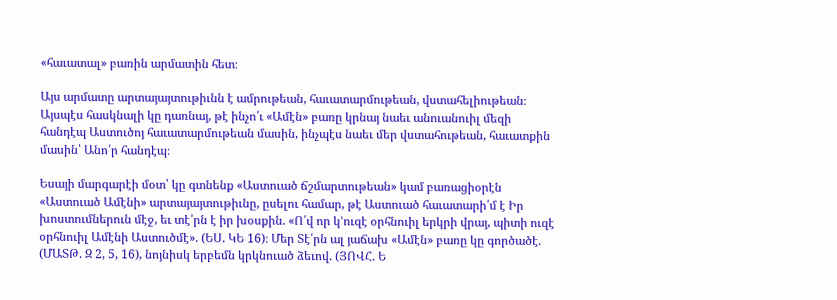«հաւատալ» բառին արմատին հետ։

Այս արմատը արտայայտութիւնն է ամրութեան, հաւատարմութեան, վստահելիութեան։ Այսպէս հասկնալի կը դառնայ, թէ ինչո՛ւ «Ամէն» բառը կրնայ նաեւ անուանուիլ մեզի հանդէպ Աստուծոյ հաւատարմութեան մասին, ինչպէս նաեւ մեր վստահութեան, հաւատքին մասին՝ Անո՛ր հանդէպ։

Եսայի մարգարէի մօտ՝ կը գտնենք «Աստուած ճշմարտութեան» կամ բառացիօրէն «Աստուած Ամէնի» արտայայտութիւնը, ըսելու համար, թէ Աստուած հաւատարի՛մ է Իր խոստումներուն մէջ, եւ տէ՛րն է իր խօսքին. «Ո՛վ որ կ՚ուզէ օրհնուիլ երկրի վրայ, պիտի ուզէ օրհնուիլ Ամէնի Աստուծմէ». (ԵՍ. ԿԵ 16)։ Մեր Տէ՛րն ալ յաճախ «Ամէն» բառը կը գործածէ. (ՄԱՏԹ. Զ 2, 5, 16), նոյնիսկ երբեմն կրկնուած ձեւով. (ՅՈՎՀ. Ե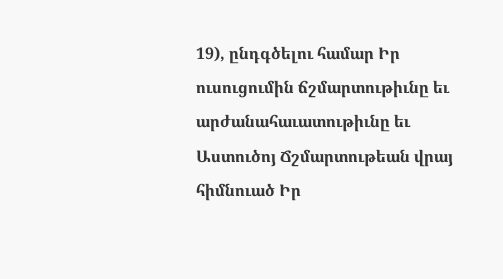19), ընդգծելու համար Իր ուսուցումին ճշմարտութիւնը եւ արժանահաւատութիւնը եւ Աստուծոյ Ճշմարտութեան վրայ հիմնուած Իր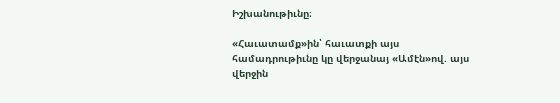Իշխանութիւնը։

«Հաւատամք»ին՝ հաւատքի այս համադրութիւնը կը վերջանայ «Ամէն»ով. այս վերջին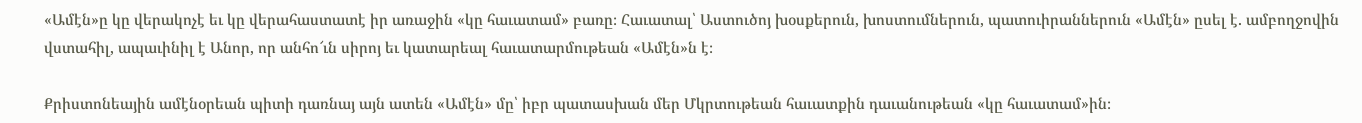«Ամէն»ը կը վերակոչէ եւ կը վերահաստատէ իր առաջին «կը հաւատամ» բառը։ Հաւատալ՝ Աստուծոյ խօսքերուն, խոստումներուն, պատուիրաններուն «Ամէն» ըսել է. ամբողջովին վստահիլ, ապաւինիլ է Անոր, որ անհո՜ւն սիրոյ եւ կատարեալ հաւատարմութեան «Ամէն»ն է։

Քրիստոնեային ամէնօրեան պիտի դառնայ այն ատեն «Ամէն» մը՝ իբր պատասխան մեր Մկրտութեան հաւատքին դաւանութեան «կը հաւատամ»ին։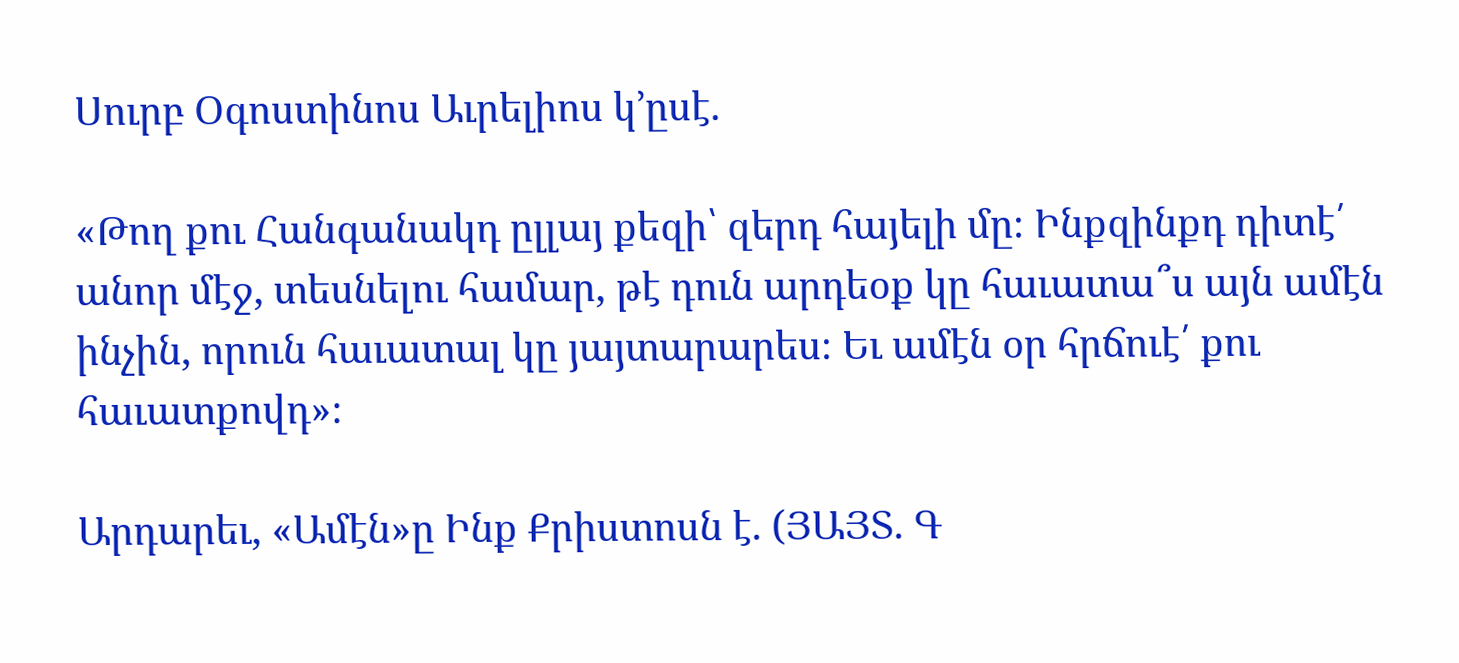Սուրբ Օգոստինոս Աւրելիոս կ՚ըսէ.

«Թող քու Հանգանակդ ըլլայ քեզի՝ զերդ հայելի մը։ Ինքզինքդ դիտէ՛ անոր մէջ, տեսնելու համար, թէ դուն արդեօք կը հաւատա՞ս այն ամէն ինչին, որուն հաւատալ կը յայտարարես։ Եւ ամէն օր հրճուէ՛ քու հաւատքովդ»։

Արդարեւ, «Ամէն»ը Ինք Քրիստոսն է. (ՅԱՅՏ. Գ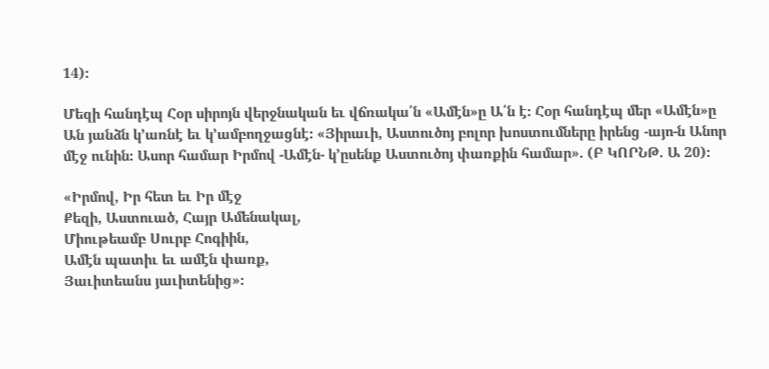14)։

Մեզի հանդէպ Հօր սիրոյն վերջնական եւ վճռակա՛ն «Ամէն»ը Ա՛ն է։ Հօր հանդէպ մեր «Ամէն»ը Ան յանձն կ՚առնէ եւ կ՚ամբողջացնէ։ «Յիրաւի, Աստուծոյ բոլոր խոստումները իրենց -այո-ն Անոր մէջ ունին։ Ասոր համար Իրմով -Ամէն- կ՚ըսենք Աստուծոյ փառքին համար». (Բ ԿՈՐՆԹ. Ա 20)։

«Իրմով, Իր հետ եւ Իր մէջ
Քեզի, Աստուած, Հայր Ամենակալ,
Միութեամբ Սուրբ Հոգիին,
Ամէն պատիւ եւ ամէն փառք,
Յաւիտեանս յաւիտենից»։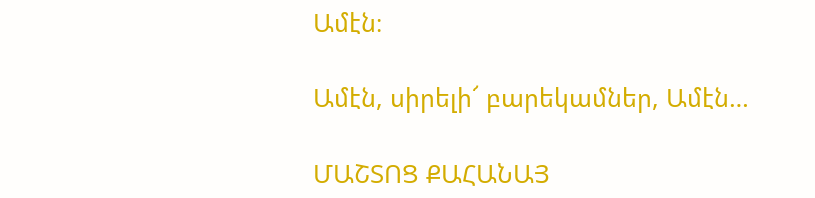Ամէն։

Ամէն, սիրելի՜ բարեկամներ, Ամէն…

ՄԱՇՏՈՑ ՔԱՀԱՆԱՅ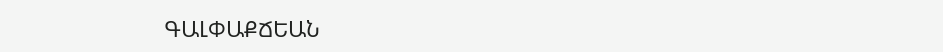ԳԱԼՓԱՔՃԵԱՆ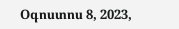Օգոստոս 8, 2023,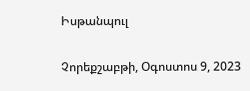Իսթանպուլ

Չորեքշաբթի, Օգոստոս 9, 2023